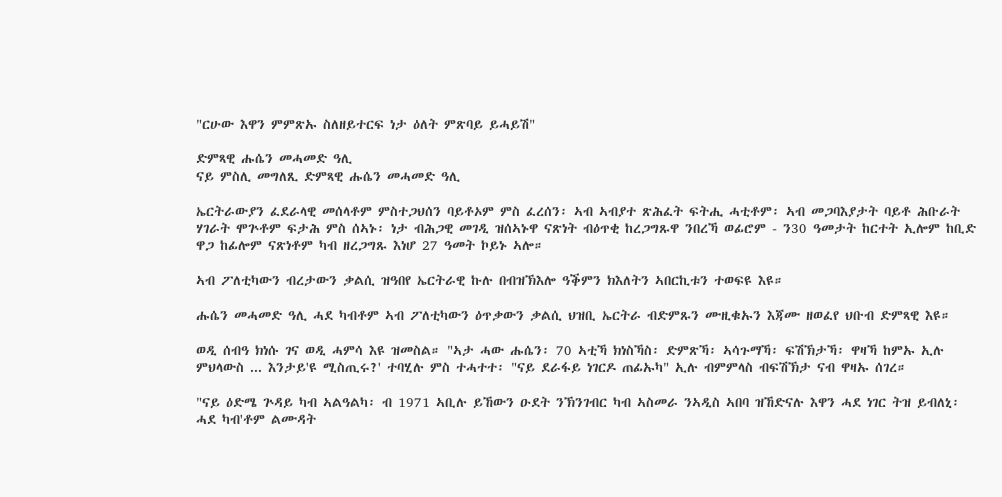"ርሁው እዋን ምምጽኡ ስለዘይተርፍ ነታ ዕለት ምጽባይ ይሓይሽ"

ድምጻዊ ሑሴን መሓመድ ዓሊ
ናይ ምስሊ መግለጺ ድምጻዊ ሑሴን መሓመድ ዓሊ

ኤርትራውያን ፈደራላዊ መሰላቶም ምስተጋህሰን ባይቶኦም ምስ ፈረሰን፡ ኣብ ኣብያተ ጽሕፈት ፍትሒ ሓቲቶም፡ ኣብ መጋባእያታት ባይቶ ሕቡራት ሃገራት ሞጕቶም ፍታሕ ምስ ሰኣኑ፡ ነታ ብሕጋዊ መገዲ ዝሰኣኑዋ ናጽነት ብዕጥቂ ከረጋግጹዋ ንበረኻ ወፊሮም - ን30 ዓመታት ከርተት ኢሎም ከቢድ ዋጋ ከፊሎም ናጽነቶም ካብ ዘረጋግጹ እነሆ 27 ዓመት ኮይኑ ኣሎ።

ኣብ ፖለቲካውን ብረታውን ቃልሲ ዝዓበየ ኤርትራዊ ኩሉ በብዝኽእሎ ዓቕምን ክእለትን ኣበርኪቱን ተወፍዩ እዩ።

ሑሴን መሓመድ ዓሊ ሓደ ካብቶም ኣብ ፖለቲካውን ዕጥቃውን ቃልሲ ህዝቢ ኤርትራ ብድምጹን ሙዚቁኡን እጃሙ ዘወፈየ ህቡብ ድምጻዊ እዩ።

ወዲ ሰብዓ ክነሱ ገና ወዲ ሓምሳ እዩ ዝመስል። "ኣታ ሓው ሑሴን፡ 70 ኣቲኻ ክነስኻስ፡ ድምጽኻ፡ ኣሳጉማኻ፡ ፍሽኽታኻ፡ ዋዛኻ ከምኡ ኢሉ ምህላውስ ... እንታይ'ዩ ሚስጢሩ?' ተባሂሉ ምስ ተሓተተ፡ "ናይ ደራፋይ ነገርዶ ጠፊኡካ" ኢሉ ብምምላስ ብፍሽኽታ ናብ ዋዛኡ ሰገረ።

"ናይ ዕድሜ ጕዳይ ካብ ኣልዓልካ፡ ብ 1971 ኣቢሉ ይኸውን ዑደት ንኽንገብር ካብ ኣስመራ ንኣዲስ ኣበባ ዝኸድናሉ እዋን ሓደ ነገር ትዝ ይብለኒ፡ ሓደ ካብ'ቶም ልሙዳት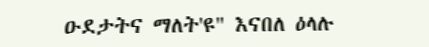ዑደታትና ማለት'ዩ" እናበለ ዕላሉ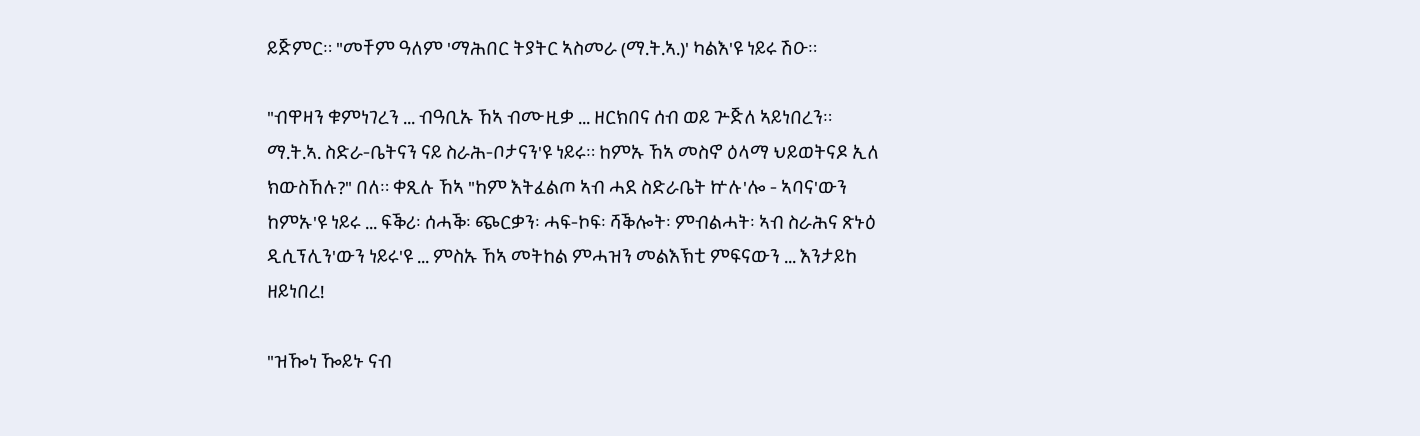ይጅምር። "መቸም ዓለም 'ማሕበር ትያትር ኣስመራ (ማ.ት.ኣ.)' ካልእ'ዩ ነይሩ ሽዑ።

"ብዋዛን ቁምነገረን ... ብዓቢኡ ኸኣ ብሙዚቃ ... ዘርክበና ሰብ ወይ ጕጅለ ኣይነበረን። ማ.ት.ኣ. ስድራ-ቤትናን ናይ ስራሕ-ቦታናን'ዩ ነይሩ። ከምኡ ኸኣ መስኖ ዕላማ ህይወትናዶ ኢለ ክውስኸሉ?" በለ። ቀጺሉ ኸኣ "ከም እትፈልጦ ኣብ ሓደ ስድራቤት ኵሉ'ሎ - ኣባና'ውን ከምኡ'ዩ ነይሩ ... ፍቕሪ፡ ሰሓቕ፡ ጭርቃን፡ ሓፍ-ኮፍ፡ ሻቕሎት፡ ምብልሓት፡ ኣብ ስራሕና ጽኑዕ ዲሲፕሊን'ውን ነይሩ'ዩ ... ምስኡ ኸኣ መትከል ምሓዝን መልእኽቲ ምፍናውን ... እንታይከ ዘይነበረ!

"ዝዀነ ዀይኑ ናብ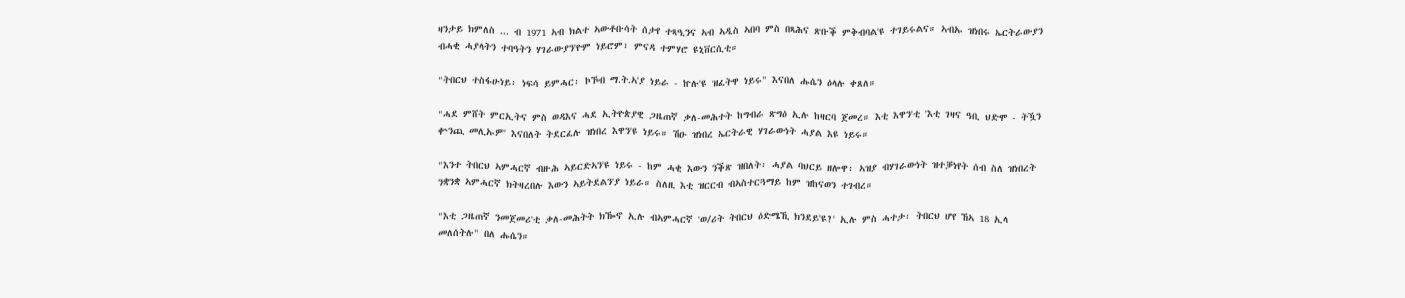ዛንታይ ክምለስ ... ብ 1971 ኣብ ክልተ ኣውቶቡሳት ሰታየ ተጻዒንና ኣብ ኣዲስ ኣበባ ምስ በጻሕና ጽቡቕ ምቅብባል'ዩ ተገይሩልና። ኣብኡ ዝነበሩ ኤርትራውያን ብሓቂ ሓያላትን ተባዓትን ሃገራውያን'ዮም ነይሮም፣ ምናዳ ተምሃሮ ዩኒቨርሲቲ።

"ትበርህ ተስፋሁነይ፡ ነፍሳ ይምሓር፡ ኮኾብ ማ.ት.ኣ'ያ ነይራ - ኵሉ'ዩ ዝፈትዋ ነይሩ" እናበለ ሑሴን ዕላሉ ቀጸለ።

"ሓደ ምሸት ምርኢትና ምስ ወዳእና ሓደ ኢትዮጵያዊ ጋዜጠኛ ቃለ-መሕተት ከግብራ ጽግዕ ኢሉ ከዛርባ ጀመረ። እቲ እዋን'ቲ 'እቲ ገዛና ዓቢ ህድሞ - ትዃን ቍንጪ መሊኡዎ'' እናበለት ትደርፈሉ ዝነበረ እዋን'ዩ ነይሩ። ሽዑ ዝነበረ ኤርትራዊ ሃገራውነት ሓያል እዩ ነይሩ።

"እንተ ትበርህ ኣምሓርኛ ብዙሕ ኣይርድኣን'ዩ ነይሩ - ከም ሓቂ እውን ንቕጽ ዝበለት፡ ሓያል ባህርይ ዘሎዋ፡ ኣዝያ ብሃገራውነት ዝተቓነየት ሰብ ስለ ዝነበረት ንቋንቋ ኣምሓርኛ ክትዛረበሉ እውን ኣይትደልን'ያ ነይራ። ስለዚ እቲ ዝርርብ ብኣስተርጓማይ ከም ዝከናወን ተገብረ።

"እቲ ጋዜጠኛ ንመጀመሪ'ቲ ቃለ-መሕትት ክዀኖ ኢሉ ብኣምሓርኛ 'ወ/ሪት ትበርህ ዕድሜኺ ክንደይ'ዩ?' ኢሉ ምስ ሓተታ፡ ትበርህ ሆየ ኸኣ 18 ኢላ መለሰትሉ" በለ ሑሴን።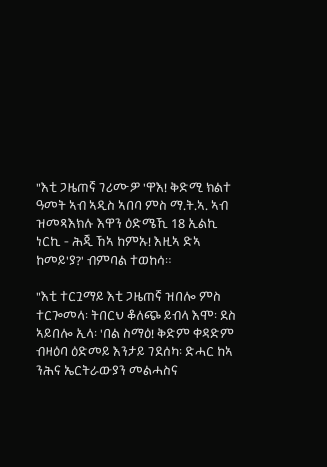"እቲ ጋዜጠኛ ገሪሙዎ 'ዋእ! ቅድሚ ክልተ ዓመት ኣብ ኣዲስ ኣበባ ምስ ማ.ት.ኣ. ኣብ ዝመጻእክሉ እዋን ዕድሜኺ 18 ኢልኪ ነርኪ - ሕጂ ኸኣ ከምኡ! እዚኣ ድኣ ከመይ'ያ?' ብምባል ተወከሳ።

"እቲ ተርጓማይ እቲ ጋዜጠኛ ዝበሎ ምስ ተርጐመላ፡ ትበርህ ቆለጭ ይብላ እሞ፡ ደስ ኣይበሎ ኢላ፡ 'በል ስማዕ! ቅድም ቀዳድም ብዛዕባ ዕድመይ እንታይ ገደሰካ፡ ድሓር ከኣ ንሕና ኤርትራውያን መልሓስና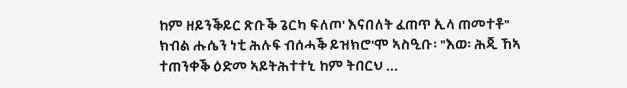ከም ዘይንቕይር ጽቡቕ ጌርካ ፍለጦ' እናበለት ፈጠጥ ኢላ ጠመተቶ" ክብል ሑሴን ነቲ ሕሉፍ ብሰሓቕ ይዝክሮ'ሞ ኣስዒቡ፡ "እወ፡ ሕጂ ኸኣ ተጠንቀቕ ዕድመ ኣይትሕተተኒ ከም ትበርህ ...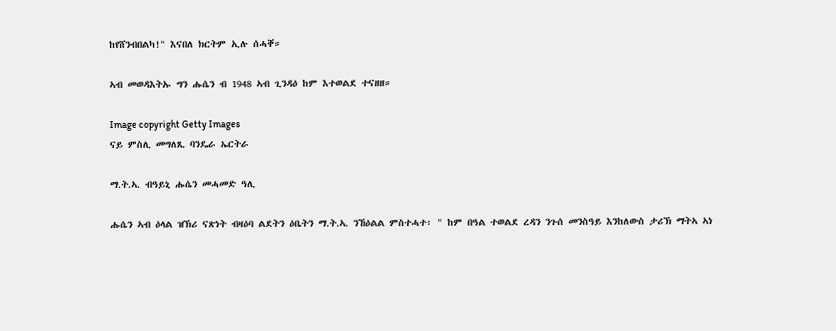ከየሸንብበልካ!" እናበለ ክርትም ኢሉ ሰሓቐ።

ኣብ መወዳእትኡ ግን ሑሴን ብ 1948 ኣብ ጊንዳዕ ከም እተወልደ ተናዘዘ።

Image copyright Getty Images
ናይ ምስሊ መግለጺ ባንዴራ ኤርትራ

ማ.ት.ኣ. ብዓይኒ ሑሴን መሓመድ ዓሊ

ሑሴን ኣብ ዕላል ዝኽሪ ናጽነት ብዛዕባ ልደትን ዕቤትን ማ.ት.ኣ. ንኸዕልል ምስተሓተ፡ " ከም በዓል ተወልደ ረዳን ንጉሰ መንስዓይ እንከለውስ ታሪኽ ማትኣ ኣነ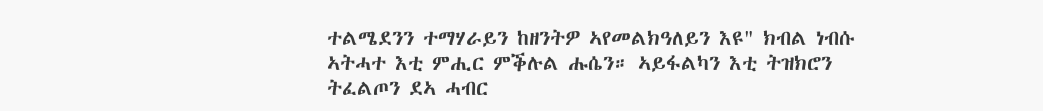ተልሜደንን ተማሃራይን ከዘንትዎ ኣየመልክዓለይን እዩ" ክብል ነብሱ ኣትሓተ እቲ ምሒር ምቕሉል ሑሴን። ኣይፋልካን እቲ ትዝክሮን ትፈልጦን ደኣ ሓብር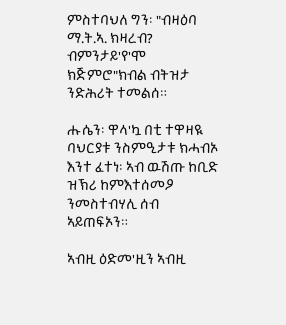ምስተባህለ ግን፡ "ብዛዕባ ማ.ት.ኣ. ክዛረብ? ብምንታይ'የ'ሞ ክጅምሮ"ክብል ብትዝታ ንድሕሪት ተመልሰ።

ሑሴን፡ ዋላ'ኳ በቲ ተዋዛዪ ባህርያቱ ንስምዒታቱ ክሓብኦ እንተ ፈተነ፡ ኣብ ዉሽጡ ከቢድ ዝኽሪ ከምእተሰመዖ ንመስተብሃሊ ሰብ ኣይጠፍኦን።

ኣብዚ ዕድመ'ዚን ኣብዚ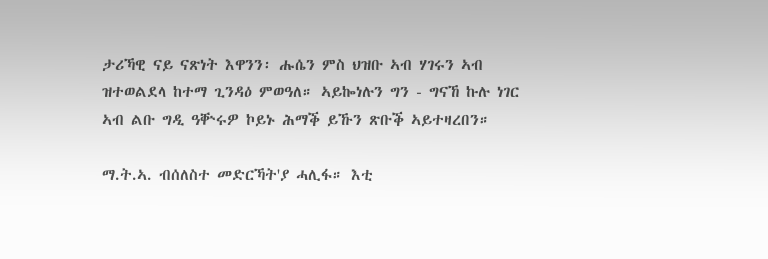ታሪኻዊ ናይ ናጽነት እዋንን፡ ሑሴን ምስ ህዝቡ ኣብ ሃገሩን ኣብ ዝተወልደላ ከተማ ጊንዳዕ ምወዓለ። ኣይኰነሉን ግን - ግናኸ ኩሉ ነገር ኣብ ልቡ ግዲ ዓቝሩዎ ኮይኑ ሕማቕ ይኹን ጽቡቕ ኣይተዛረበን።

ማ.ት.ኣ. ብሰለስተ መድርኻት'ያ ሓሊፋ። እቲ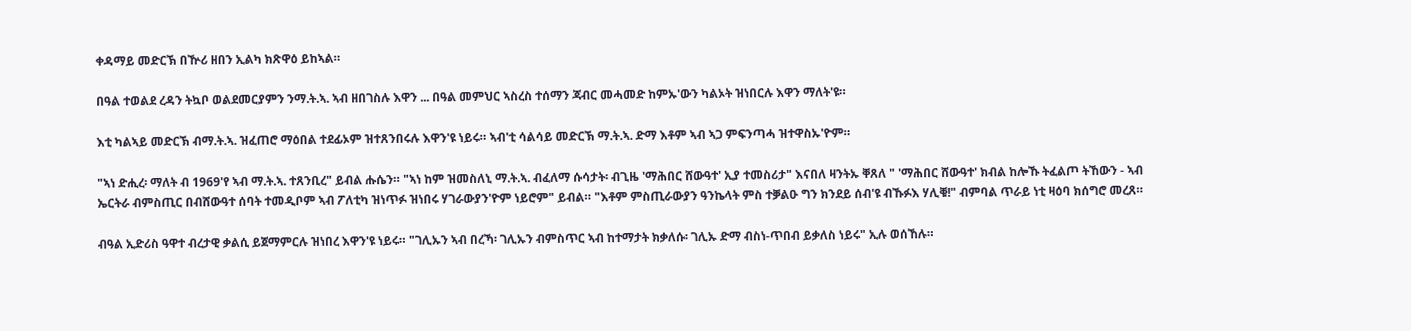ቀዳማይ መድርኽ በዅሪ ዘበን ኢልካ ክጽዋዕ ይከኣል።

በዓል ተወልደ ረዳን ትኳቦ ወልደመርያምን ንማ.ት.ኣ. ኣብ ዘበገስሉ እዋን ... በዓል መምህር ኣስረስ ተሰማን ጃብር መሓመድ ከምኡ'ውን ካልኦት ዝነበርሉ እዋን ማለት'ዩ።

እቲ ካልኣይ መድርኽ ብማ.ት.ኣ. ዝፈጠሮ ማዕበል ተደፊኦም ዝተጸንበሩሉ እዋን'ዩ ነይሩ። ኣብ'ቲ ሳልሳይ መድርኽ ማ.ት.ኣ. ድማ እቶም ኣብ ኣጋ ምፍንጣሓ ዝተዋስኡ'ዮም።

"ኣነ ድሒረ፡ ማለት ብ 1969'የ ኣብ ማ.ት.ኣ. ተጸንቢረ" ይብል ሑሴን። "ኣነ ከም ዝመስለኒ ማ.ት.ኣ. ብፈለማ ሱሳታት፡ ብጊዜ 'ማሕበር ሸውዓተ' ኢያ ተመስሪታ" እናበለ ዛንትኡ ቐጸለ " 'ማሕበር ሸውዓተ' ክብል ከሎኹ ትፈልጦ ትኸውን - ኣብ ኤርትራ ብምስጢር በብሸውዓተ ሰባት ተመዲቦም ኣብ ፖለቲካ ዝነጥፉ ዝነበሩ ሃገራውያን'ዮም ነይሮም" ይብል። "እቶም ምስጢራውያን ዓንኬላት ምስ ተቓልዑ ግን ክንደይ ሰብ'ዩ ብኹፉእ ሃሊቑ!" ብምባል ጥራይ ነቲ ዛዕባ ክሰግሮ መረጸ።

ብዓል ኢድሪስ ዓዋተ ብረታዊ ቃልሲ ይጀማምርሉ ዝነበረ እዋን'ዩ ነይሩ። "ገሊኡን ኣብ በረኻ፡ ገሊኡን ብምስጥር ኣብ ከተማታት ክቃለሱ፡ ገሊኡ ድማ ብስነ-ጥበብ ይቃለስ ነይሩ" ኢሉ ወሰኸሉ።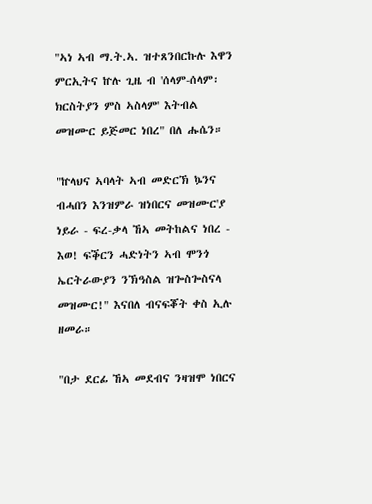"ኣነ ኣብ ማ.ት.ኣ. ዝተጸንበርኩሉ እዋን ምርኢትና ኵሉ ጊዜ ብ 'ሰላም-ሰላም፡ ክርስትያን ምስ ኣስላም' እትብል መዝሙር ይጅመር ነበረ" በለ ሑሴን።

"ኵላህና ኣባላት ኣብ መድርኽ ኴንና ብሓበን እንዝምራ ዝነበርና መዝሙር'ያ ነይራ - ፍረ-ቃላ ኸኣ መትከልና ነበረ - እወ! ፍቕርን ሓድነትን ኣብ ሞንጎ ኤርትራውያን ንኽዓስል ዝጐስጐስናላ መዝሙር!" እናበለ ብናፍቖት ቀስ ኢሉ ዘመራ።

"በታ ደርፊ ኸኣ መደብና ንዛዝሞ ነበርና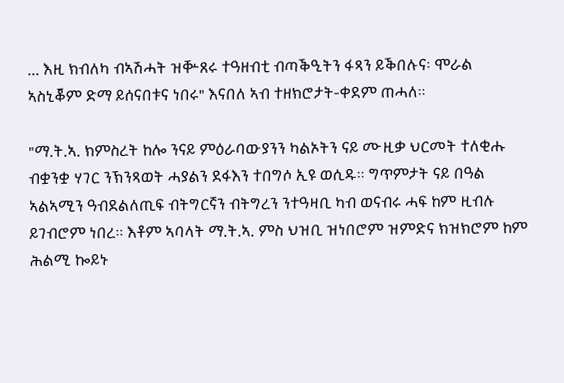... እዚ ክብለካ ብኣሽሓት ዝቝጸሩ ተዓዘብቲ ብጣቕዒትን ፋጻን ይቕበሉና፡ ሞራል ኣስኒቖም ድማ ይሰናበቱና ነበሩ" እናበለ ኣብ ተዘክሮታት-ቀደም ጠሓለ።

"ማ.ት.ኣ. ክምስረት ከሎ ንናይ ምዕራባውያንን ካልኦትን ናይ ሙዚቃ ህርመት ተለቂሑ ብቋንቋ ሃገር ንኽንጻወት ሓያልን ደፋእን ተበግሶ ኢዩ ወሲዱ። ግጥምታት ናይ በዓል ኣልኣሚን ዓብደልለጢፍ ብትግርኛን ብትግረን ንተዓዛቢ ካብ ወናብሩ ሓፍ ከም ዚብሉ ይገብሮም ነበረ። እቶም ኣባላት ማ.ት.ኣ. ምስ ህዝቢ ዝነበሮም ዝምድና ክዝክሮም ከም ሕልሚ ኰይኑ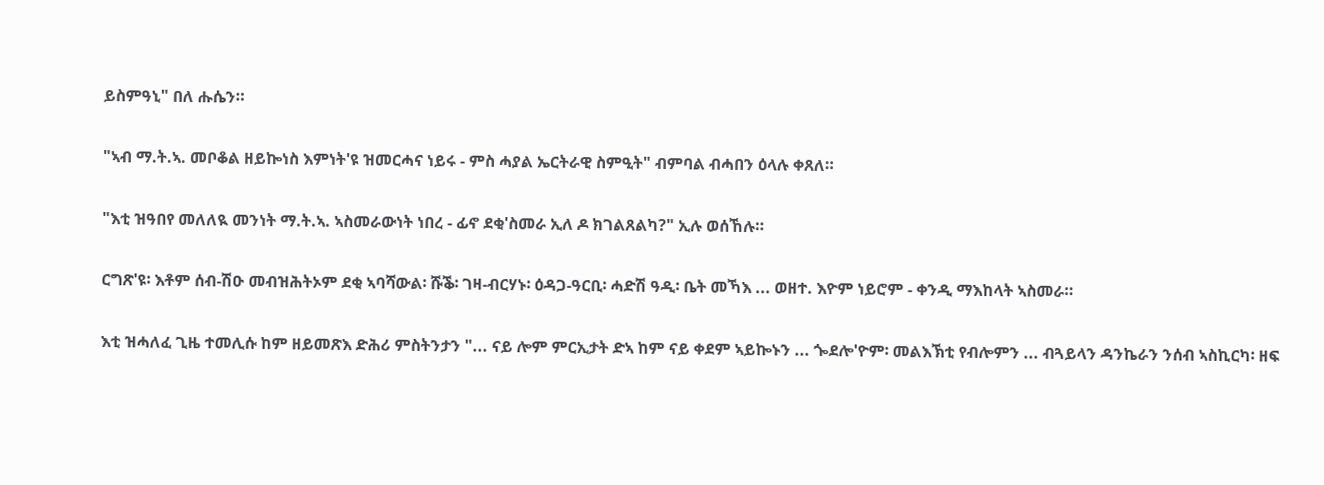ይስምዓኒ" በለ ሑሴን።

"ኣብ ማ.ት.ኣ. መቦቆል ዘይኰነስ እምነት'ዩ ዝመርሓና ነይሩ - ምስ ሓያል ኤርትራዊ ስምዒት" ብምባል ብሓበን ዕላሉ ቀጸለ።

"እቲ ዝዓበየ መለለዪ መንነት ማ.ት.ኣ. ኣስመራውነት ነበረ - ፊኖ ደቂ'ስመራ ኢለ ዶ ክገልጸልካ?" ኢሉ ወሰኸሉ።

ርግጽ'ዩ፡ እቶም ሰብ-ሽዑ መብዝሕትኦም ደቂ ኣባሻውል፡ ሹቕ፡ ገዛ-ብርሃኑ፡ ዕዳጋ-ዓርቢ፡ ሓድሽ ዓዲ፡ ቤት መኻእ ... ወዘተ. እዮም ነይሮም - ቀንዲ ማእከላት ኣስመራ።

እቲ ዝሓለፈ ጊዜ ተመሊሱ ከም ዘይመጽእ ድሕሪ ምስትንታን "... ናይ ሎም ምርኢታት ድኣ ከም ናይ ቀደም ኣይኰኑን ... ጐደሎ'ዮም፡ መልእኽቲ የብሎምን ... ብጓይላን ዳንኬራን ንሰብ ኣስኪርካ፡ ዘፍ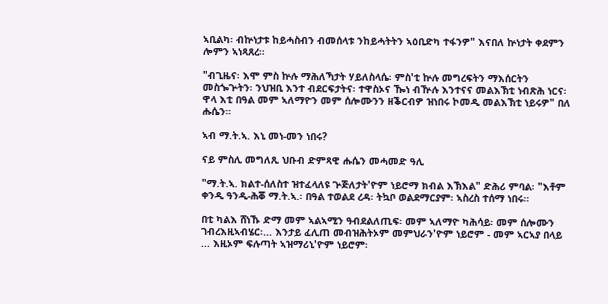ኣቢልካ፡ ብኵነታቱ ከይሓስብን ብመሰላቱ ንከይሓትትን ኣዕቢድካ ተፋንዎ" እናበለ ኵነታት ቀደምን ሎምን ኣነጻጸረ።

"ብጊዜና፡ እሞ ምስ ኵሉ ማሕለኻታት ሃይለስላሴ፡ ምስ'ቲ ኵሉ መግረፍትን ማእሰርትን መስጐጕትን፡ ንህዝቢ እንተ ብደርፍታትና፡ ተዋስኦና ዀነ ብዅሉ እንተናና መልእኽቲ ነብጽሕ ነርና፡ ዋላ እቲ በዓል መም ኣለማዮን መም ሰሎሙንን ዘቕርብዎ ዝነበሩ ኮመዲ መልእኽቲ ነይሩዎ" በለ ሑሴን።

ኣብ ማ.ት.ኣ. እኒ መነ-መን ነበሩ?

ናይ ምስሊ መግለጺ ህቡብ ድምጻዊ ሑሴን መሓመድ ዓሊ

"ማ.ት.ኣ. ክልተ-ሰለስተ ዝተፈላለዩ ጕጅለታት'ዮም ነይሮማ ክብል እኽእል" ድሕሪ ምባል፡ "እቶም ቀንዲ ዓንዲ-ሕቖ ማ.ት.ኣ.፡ በዓል ተወልደ ረዳ፡ ትኳቦ ወልደማርያም፡ ኣስረስ ተሰማ ነበሩ።

በቲ ካልእ ሸነኹ ድማ መም ኣልኣሚን ዓብደልለጢፍ፡ መም ኣለማዮ ካሕሳይ፡ መም ሰሎሙን ገብረእዚኣብሄር፡... እንታይ ፈሊጠ መብዝሕትኦም መምህራን'ዮም ነይሮም - መም ኣርኣያ በላይ ... እዚኦም ፍሉጣት ኣዝማሪኒ'ዮም ነይሮም፡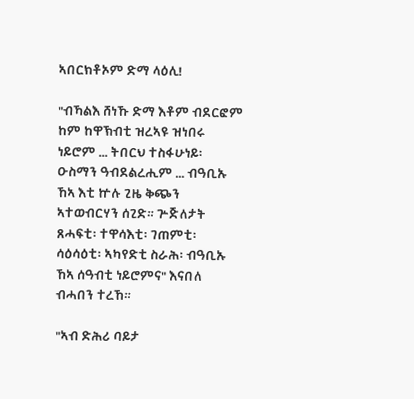ኣበርክቶኦም ድማ ላዕሊ!

"ብኻልእ ሸነኹ ድማ እቶም ብደርፎም ከም ከዋኽብቲ ዝረኣዩ ዝነበሩ ነይሮም ... ትበርህ ተስፋሁነይ፡ ዑስማን ዓብደልረሒም ... ብዓቢኡ ኸኣ እቲ ኵሉ ጊዜ ቅጭን ኣተወብርሃን ሰጊድ። ጕጅለታት ጸሓፍቲ፡ ተዋሳእቲ፡ ገጠምቲ፡ ሳዕሳዕቲ፡ ኣካየድቲ ስራሕ፡ ብዓቢኡ ኸኣ ሰዓብቲ ነይሮምና" እናበለ ብሓበን ተረኸ።

"ኣብ ድሕሪ ባይታ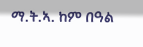ማ.ት.ኣ. ከም በዓል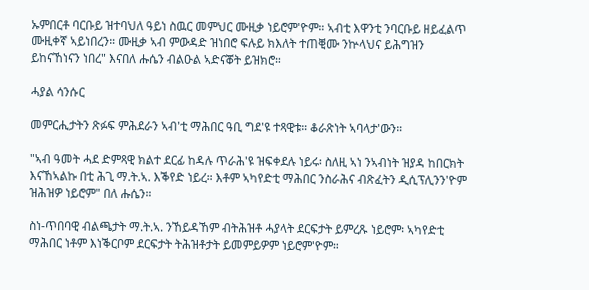ኡምበርቶ ባርቡይ ዝተባህለ ዓይነ ስዉር መምህር ሙዚቃ ነይሮም'ዮም። ኣብቲ እዋንቲ ንባርቡይ ዘይፈልጥ ሙዚቀኛ ኣይነበረን። ሙዚቃ ኣብ ምውዳድ ዝነበሮ ፍሉይ ክእለት ተጠቒሙ ንኵላህና ይሕግዝን ይከናኸነናን ነበረ" እናበለ ሑሴን ብልዑል ኣድናቖት ይዝክሮ።

ሓያል ሳንሱር

መምርሒታትን ጽፉፍ ምሕደራን ኣብ'ቲ ማሕበር ዓቢ ግደ'ዩ ተጻዊቱ። ቆራጽነት ኣባላታ'ውን።

"ኣብ ዓመት ሓደ ድምጻዊ ክልተ ደርፊ ከዳሉ ጥራሕ'ዩ ዝፍቀደሉ ነይሩ፡ ስለዚ ኣነ ንኣብነት ዝያዳ ከበርክት እናኸኣልኩ በቲ ሕጊ ማ.ት.ኣ. እቕየድ ነይረ። እቶም ኣካየድቲ ማሕበር ንስራሕና ብጽፈትን ዲሲፕሊንን'ዮም ዝሕዝዎ ነይሮም" በለ ሑሴን።

ስነ-ጥበባዊ ብልጫታት ማ.ት.ኣ. ንኸይዳኸም ብትሕዝቶ ሓያላት ደርፍታት ይምረጹ ነይሮም፡ ኣካየድቲ ማሕበር ነቶም እነቕርቦም ደርፍታት ትሕዝቶታት ይመምይዎም ነይሮም'ዮም።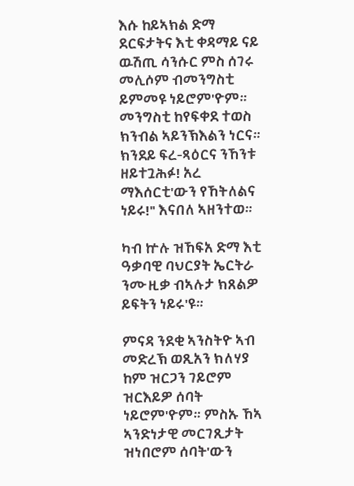እሱ ከይኣክል ድማ ደርፍታትና እቲ ቀዳማይ ናይ ዉሽጢ ሳንሱር ምስ ሰገሩ መሊሶም ብመንግስቲ ይምመዩ ነይሮም'ዮም። መንግስቲ ከየፍቀደ ተወስ ክንብል ኣይንኽእልን ነርና። ክንደይ ፍረ-ጻዕርና ንኸንቱ ዘይተጓሕፉ! አረ ማእሰርቲ'ውን የኸትለልና ነይሩ!" እናበለ ኣዘንተወ።

ካብ ኵሉ ዝኸፍአ ድማ እቲ ዓቃባዊ ባህርያት ኤርትራ ንሙዚቃ ብኣሉታ ክጸልዎ ይፍትን ነይሩ'ዩ።

ምናዳ ንደቂ ኣንስትዮ ኣብ መድረኽ ወጺአን ክለሃያ ከም ዝርጋን ገይሮም ዝርእይዎ ሰባት ነይሮም'ዮም። ምስኡ ኸኣ ኣንድነታዊ መርገጺታት ዝነበሮም ሰባት'ውን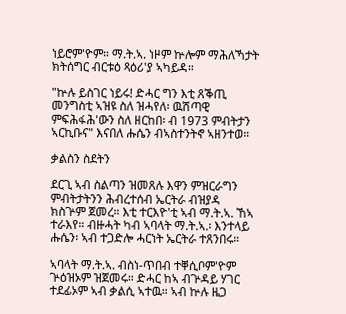ነይሮም'ዮም። ማ.ት.ኣ. ነዞም ኵሎም ማሕለኻታት ክትሰግር ብርቱዕ ጻዕሪ'ያ ኣካይዳ።

"ኵሉ ይስገር ነይሩ! ድሓር ግን እቲ ጸቕጢ መንግስቲ ኣዝዩ ስለ ዝሓየለ፡ ዉሽጣዊ ምፍሕፋሕ'ውን ስለ ዘርከበ፡ ብ 1973 ምብትታን ኣርኪቡና" እናበለ ሑሴን ብኣስተንትኖ ኣዘንተወ።

ቃልስን ስደትን

ደርጊ ኣብ ስልጣን ዝመጸሉ እዋን ምዝርራግን ምብትታትንን ሕብረተሰብ ኤርትራ ብዝያዳ ክስጕም ጀመረ። እቲ ተርእዮ'ቲ ኣብ ማ.ት.ኣ. ኸኣ ተራእየ። ብዙሓት ካብ ኣባላት ማ.ት.ኣ.፡ እንተላይ ሑሴን፡ ኣብ ተጋድሎ ሓርነት ኤርትራ ተጸንበሩ።

ኣባላት ማ.ት.ኣ. ብስነ-ጥበብ ተቐሲቦም'ዮም ጕዕዝኦም ዝጀመሩ። ድሓር ከኣ ብጕዳይ ሃገር ተደፊኦም ኣብ ቃልሲ ኣተዉ። ኣብ ኵሉ ዜጋ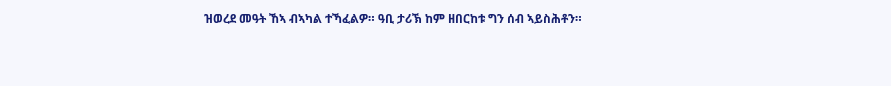ዝወረደ መዓት ኸኣ ብኣካል ተኻፈልዎ። ዓቢ ታሪኽ ከም ዘበርከቱ ግን ሰብ ኣይስሕቶን።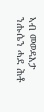ኣብ መወዳእታ ንሑሴን ሓደ ሕቶ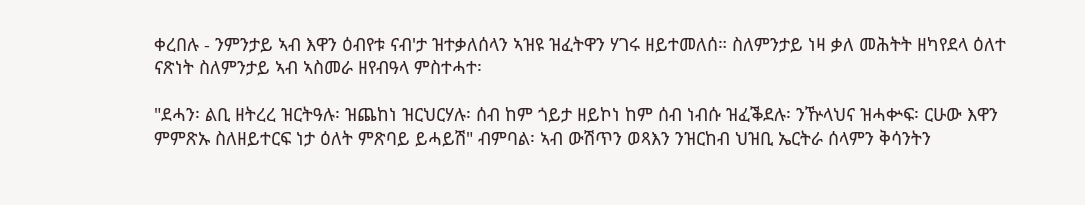ቀረበሉ - ንምንታይ ኣብ እዋን ዕብየቱ ናብ'ታ ዝተቃለሰላን ኣዝዩ ዝፈትዋን ሃገሩ ዘይተመለሰ። ስለምንታይ ነዛ ቃለ መሕትት ዘካየደላ ዕለተ ናጽነት ስለምንታይ ኣብ ኣስመራ ዘየብዓላ ምስተሓተ፡

"ደሓን፡ ልቢ ዘትረረ ዝርትዓሉ፡ ዝጨከነ ዝርህርሃሉ፡ ሰብ ከም ጎይታ ዘይኮነ ከም ሰብ ነብሱ ዝፈቕደሉ፡ ንዅላህና ዝሓቍፍ፡ ርሁው እዋን ምምጽኡ ስለዘይተርፍ ነታ ዕለት ምጽባይ ይሓይሽ" ብምባል፡ ኣብ ውሽጥን ወጻእን ንዝርከብ ህዝቢ ኤርትራ ሰላምን ቅሳንትን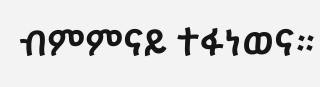ብምምናይ ተፋነወና።